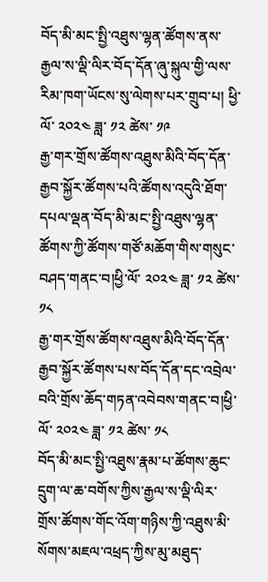བོད་མི་མང་སྤྱི་འཐུས་ལྷན་ཚོགས་ནས་རྒྱལ་ས་ལྡི་ལིར་བོད་དོན་ཞུ་སྐུལ་གྱི་ལས་རིམ་ཁག་ཡོངས་སུ་ལེགས་པར་གྲུབ་པ། ཕྱི་ལོ་ ༢༠༢༤ ཟླ་ ༡༢ ཚེས་ ༡༩
རྒྱ་གར་གྲོས་ཚོགས་འཐུས་མིའི་བོད་དོན་རྒྱབ་སྐྱོར་ཚོགས་པའི་ཚོགས་འདུའི་ཐོག་དཔལ་ལྡན་བོད་མི་མང་སྤྱི་འཐུས་ལྷན་ཚོགས་ཀྱི་ཚོགས་གཙོ་མཆོག་གིས་གསུང་བཤད་གནང་བ།ཕྱི་ལོ་ ༢༠༢༤ ཟླ་ ༡༢ ཚེས་ ༡༨
རྒྱ་གར་གྲོས་ཚོགས་འཐུས་མིའི་བོད་དོན་རྒྱབ་སྐྱོར་ཚོགས་པས་བོད་དོན་དང་འབྲེལ་བའི་གྲོས་ཆོད་གཏན་འབེབས་གནང་བ།ཕྱི་ལོ་ ༢༠༢༤ ཟླ་ ༡༢ ཚེས་ ༡༨
བོད་མི་མང་སྤྱི་འཐུས་རྣམ་པ་ཚོགས་ཆུང་དྲུག་ལ་ཆ་བགོས་ཀྱིས་རྒྱལ་ས་ལྡི་ལིར་གྲོས་ཚོགས་གོང་འོག་གཉིས་ཀྱི་འཐུས་མི་སོགས་མཇལ་འཕྲད་ཀྱིས་མུ་མཐུད་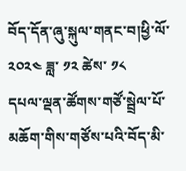བོད་དོན་ཞུ་སྐུལ་གནང་བ།ཕྱི་ལོ་ ༢༠༢༤ ཟླ་ ༡༢ ཚེས་ ༡༨
དཔལ་ལྡན་ཚོགས་གཙོ་སྦྲེལ་པོ་མཆོག་གིས་གཙོས་པའི་བོད་མི་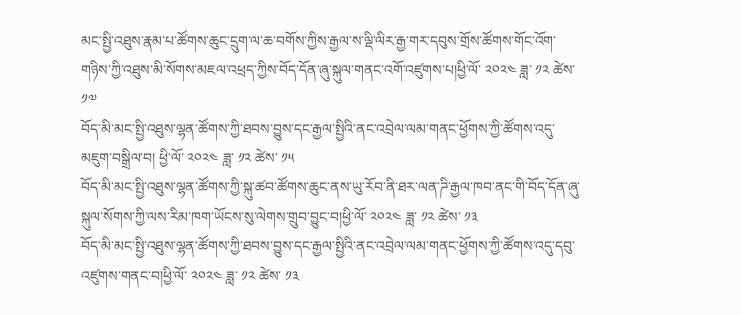མང་སྤྱི་འཐུས་རྣམ་པ་ཚོགས་ཆུང་དྲུག་ལ་ཆ་བགོས་ཀྱིས་རྒྱལ་ས་ལྡི་ལིར་རྒྱ་གར་དབུས་གྲོས་ཚོགས་གོང་འོག་གཉིས་ཀྱི་འཐུས་མི་སོགས་མཇལ་འཕྲད་ཀྱིས་བོད་དོན་ཞུ་སྐུལ་གནང་འགོ་འཛུགས་པ།ཕྱི་ལོ་ ༢༠༢༤ ཟླ་ ༡༢ ཚེས་ ༡༧
བོད་མི་མང་སྤྱི་འཐུས་ལྷན་ཚོགས་ཀྱི་ཐབས་བྱུས་དང་རྒྱལ་སྤྱིའི་ནང་འབྲེལ་ལམ་གནང་ཕྱོགས་ཀྱི་ཚོགས་འདུ་མཇུག་བསྒྲིལ་བ། ཕྱི་ལོ་ ༢༠༢༤ ཟླ་ ༡༢ ཚེས་ ༡༥
བོད་མི་མང་སྤྱི་འཐུས་ལྷན་ཚོགས་ཀྱི་སྐུ་ཚབ་ཚོགས་ཆུང་ནས་ཡུ་རོབ་ནི་ཐར་ལན་ཌི་རྒྱལ་ཁབ་ནང་གི་བོད་དོན་ཞུ་སྐུལ་སོགས་ཀྱི་ལས་རིམ་ཁག་ཡོངས་སུ་ལེགས་གྲུབ་བྱུང་བ།ཕྱི་ལོ་ ༢༠༢༤ ཟླ་ ༡༢ ཚེས་ ༡༣
བོད་མི་མང་སྤྱི་འཐུས་ལྷན་ཚོགས་ཀྱི་ཐབས་བྱུས་དང་རྒྱལ་སྤྱིའི་ནང་འབྲེལ་ལམ་གནང་ཕྱོགས་ཀྱི་ཚོགས་འདུ་དབུ་འཛུགས་གནང་བ།ཕྱི་ལོ་ ༢༠༢༤ ཟླ་ ༡༢ ཚེས་ ༡༣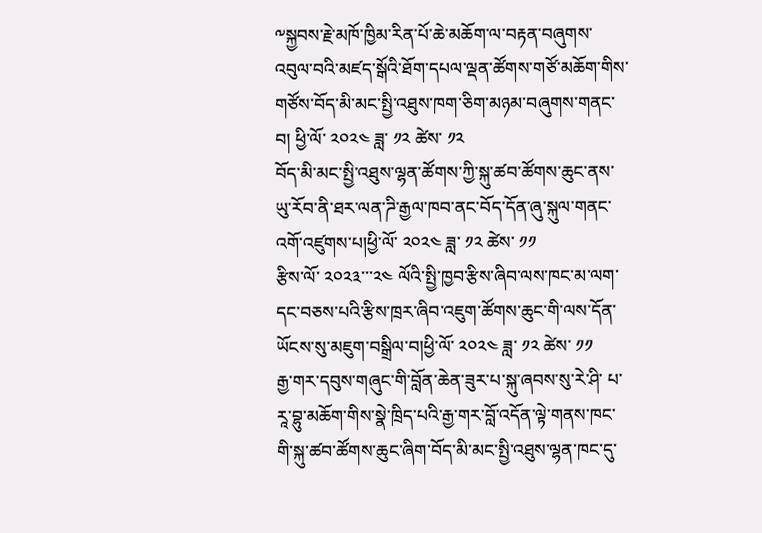༸སྐྱབས་རྗེ་མཁོ་ཁྱིམ་རིན་པོ་ཆེ་མཆོག་ལ་བརྟན་བཞུགས་འབུལ་བའི་མཛད་སྒོའི་ཐོག་དཔལ་ལྡན་ཚོགས་གཙོ་མཆོག་གིས་གཙོས་བོད་མི་མང་སྤྱི་འཐུས་ཁག་ཅིག་མཉམ་བཞུགས་གནང་བ། ཕྱི་ལོ་ ༢༠༢༤ ཟླ་ ༡༢ ཚེས་ ༡༢
བོད་མི་མང་སྤྱི་འཐུས་ལྷན་ཚོགས་ཀྱི་སྐུ་ཚབ་ཚོགས་ཆུང་ནས་ཡུ་རོབ་ནི་ཐར་ལན་ཌི་རྒྱལ་ཁབ་ནང་བོད་དོན་ཞུ་སྐུལ་གནང་འགོ་འཛུགས་པ།ཕྱི་ལོ་ ༢༠༢༤ ཟླ་ ༡༢ ཚེས་ ༡༡
རྩིས་ལོ་ ༢༠༢༣་་་༢༤ ལོའི་སྤྱི་ཁྱབ་རྩིས་ཞིབ་ལས་ཁང་མ་ལག་དང་བཅས་པའི་རྩིས་ཁྲར་ཞིབ་འཇུག་ཚོགས་ཆུང་གི་ལས་དོན་ཡོངས་སུ་མཇུག་བསྒྲིལ་བ།ཕྱི་ལོ་ ༢༠༢༤ ཟླ་ ༡༢ ཚེས་ ༡༡
རྒྱ་གར་དབུས་གཞུང་གི་བློན་ཆེན་ཟུར་པ་སྐུ་ཞབས་སུ་རེ་ཤི་ པ་རཱ་བྷུ་མཆོག་གིས་སྣེ་ཁྲིད་པའི་རྒྱ་གར་བློ་འདོན་ལྟེ་གནས་ཁང་གི་སྐུ་ཚབ་ཚོགས་ཆུང་ཞིག་བོད་མི་མང་སྤྱི་འཐུས་ལྷན་ཁང་དུ་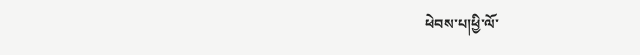ཕེབས་པ།ཕྱི་ལོ་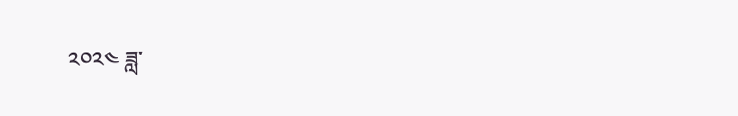༢༠༢༤ ཟླ་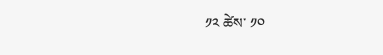༡༢ ཚེས་ ༡༠